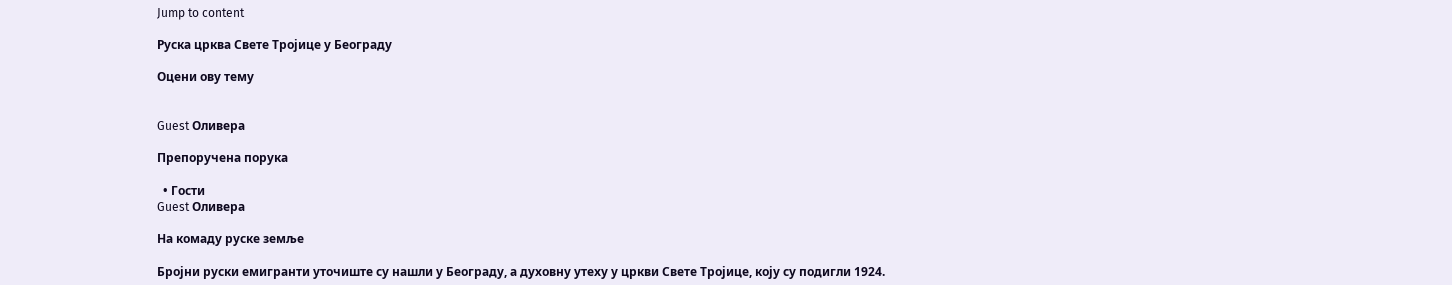Jump to content

Руска црква Свете Тројице у Београду

Оцени ову тему


Guest Оливера

Препоручена порука

  • Гости
Guest Оливера

На комаду руске земље

Бројни руски емигранти уточиште су нашли у Београду, а духовну утеху у цркви Свете Тројице, коју су подигли 1924.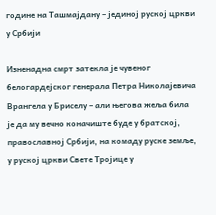године на Ташмајдану – јединој руској цркви у Србији

Изненадна смрт затекла је чувеног белогардејског генерала Петра Николајевича Врангела у Бриселу – али његова жеља била је да му вечно коначиште буде у братској, православној Србији, на комаду руске земље, у руској цркви Свете Тројице у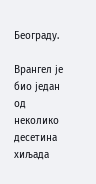Београду.

Врангел је био један од неколико десетина хиљада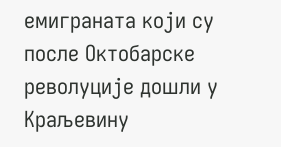емиграната који су после Октобарске револуције дошли у Краљевину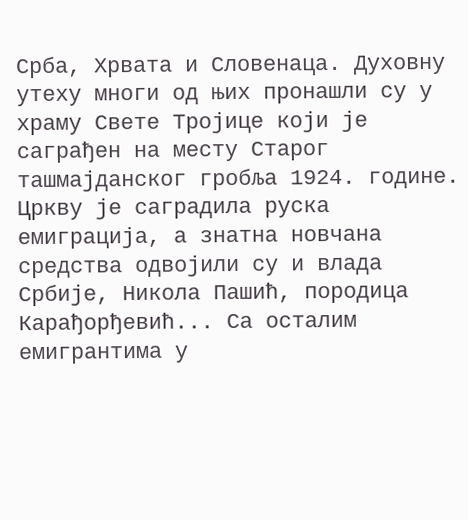Срба, Хрвата и Словенаца. Духовну утеху многи од њих пронашли су у храму Свете Тројице који је саграђен на месту Старог ташмајданског гробља 1924. године. Цркву је саградила руска емиграција, а знатна новчана средства одвојили су и влада Србије, Никола Пашић, породица Карађорђевић... Са осталим емигрантима у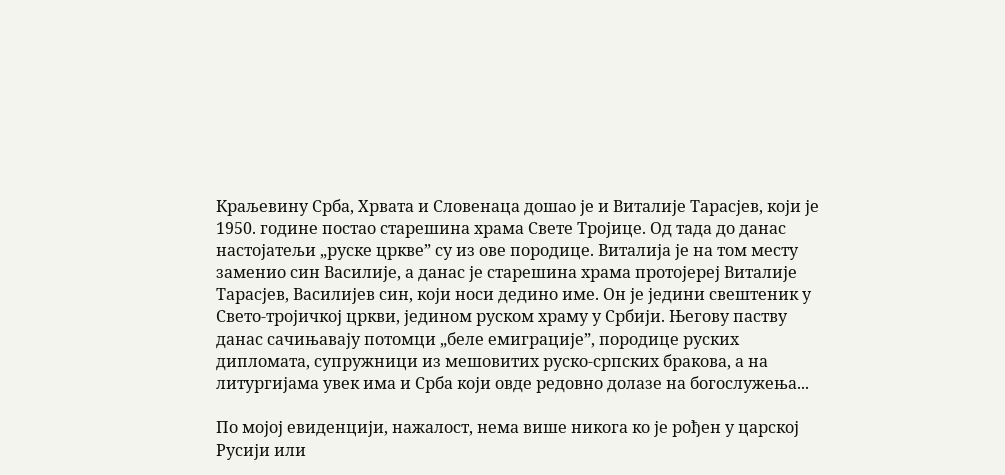Краљевину Срба, Хрвата и Словенаца дошао је и Виталије Тарасјев, који је 1950. године постао старешина храма Свете Тројице. Од тада до данас настојатељи „руске цркве” су из ове породице. Виталија је на том месту заменио син Василије, а данас је старешина храма протојереј Виталије Тарасјев, Василијев син, који носи дедино име. Он је једини свештеник у Свето-тројичкој цркви, једином руском храму у Србији. Његову паству данас сачињавају потомци „беле емиграције”, породице руских дипломата, супружници из мешовитих руско-српских бракова, а на литургијама увек има и Срба који овде редовно долазе на богослужења...

По мојој евиденцији, нажалост, нема више никога ко је рођен у царској Русији или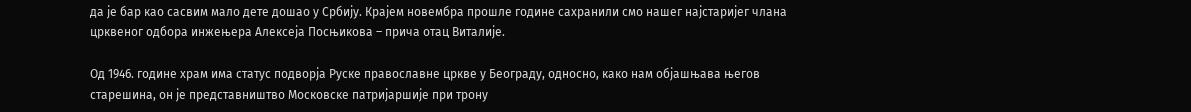да је бар као сасвим мало дете дошао у Србију. Крајем новембра прошле године сахранили смо нашег најстаријег члана црквеног одбора инжењера Алексеја Посњикова – прича отац Виталије.

Од 1946. године храм има статус подворја Руске православне цркве у Београду, односно, како нам објашњава његов старешина, он је представништво Московске патријаршије при трону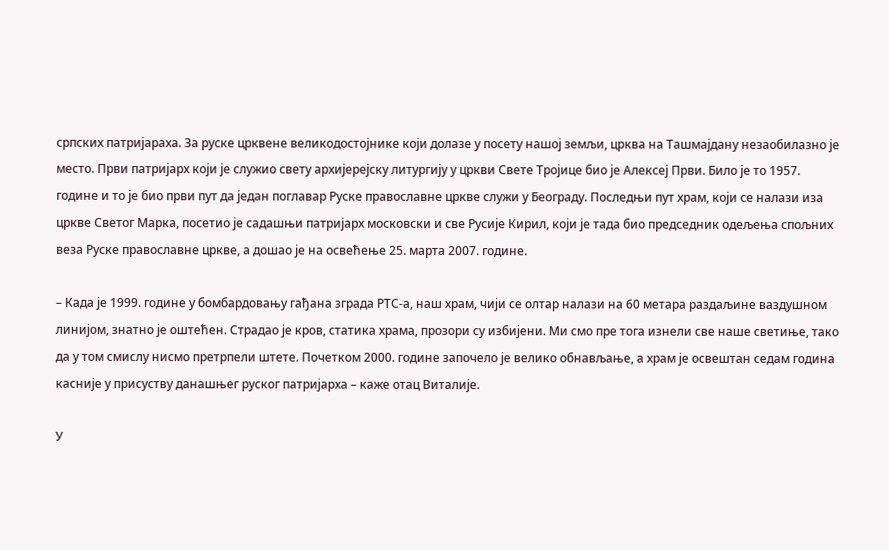српских патријараха. За руске црквене великодостојнике који долазе у посету нашој земљи, црква на Ташмајдану незаобилазно је место. Први патријарх који је служио свету архијерејску литургију у цркви Свете Тројице био је Алексеј Први. Било је то 1957. године и то је био први пут да један поглавар Руске православне цркве служи у Београду. Последњи пут храм, који се налази иза цркве Светог Марка, посетио је садашњи патријарх московски и све Русије Кирил, који је тада био председник одељења спољних веза Руске православне цркве, а дошао је на освећење 25. марта 2007. године.

– Када је 1999. године у бомбардовању гађана зграда РТС-а, наш храм, чији се олтар налази на 60 метара раздаљине ваздушном линијом, знатно је оштећен. Страдао је кров, статика храма, прозори су избијени. Ми смо пре тога изнели све наше светиње, тако да у том смислу нисмо претрпели штете. Почетком 2000. године започело је велико обнављање, а храм је освештан седам година касније у присуству данашњег руског патријарха – каже отац Виталије.

У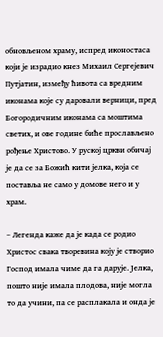обновљеном храму, испред иконостаса који је израдио кнез Михаил Сергејевич Путјатин, између ћивота са вредним иконама које су даровали верници, пред Богородичним иконама са моштима светих, и ове године биће прослављено рођење Христово. У руској цркви обичај је да се за Божић кити јелка, која се поставља не само у домове него и у храм.

– Легенда каже да је када се родио Христос свака творевина коју је створио Господ имала чиме да га дарује. Јелка, пошто није имала плодова, није могла то да учини, па се расплакала и онда је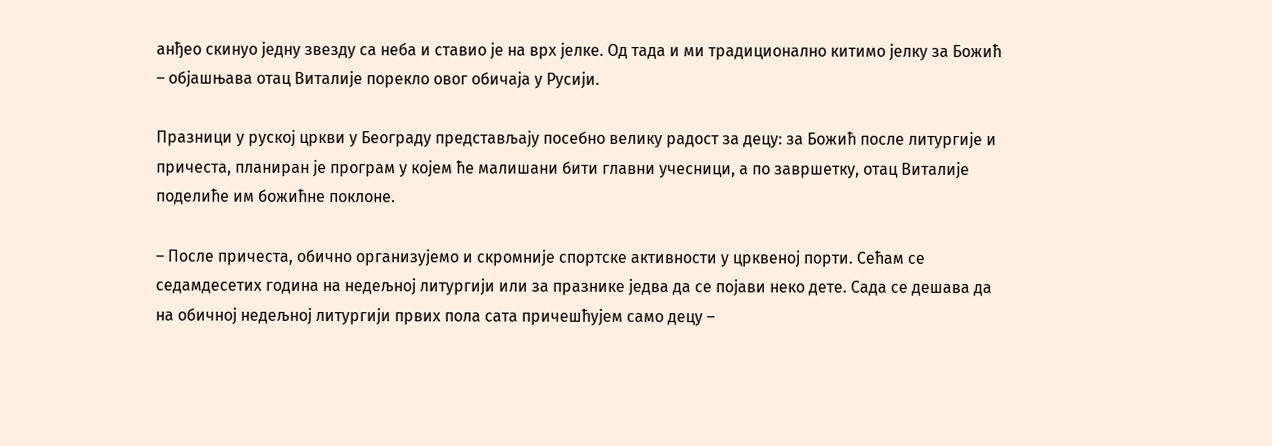анђео скинуо једну звезду са неба и ставио је на врх јелке. Од тада и ми традиционално китимо јелку за Божић – објашњава отац Виталије порекло овог обичаја у Русији.

Празници у руској цркви у Београду представљају посебно велику радост за децу: за Божић после литургије и причеста, планиран је програм у којем ће малишани бити главни учесници, а по завршетку, отац Виталије поделиће им божићне поклоне.

– После причеста, обично организујемо и скромније спортске активности у црквеној порти. Сећам се седамдесетих година на недељној литургији или за празнике једва да се појави неко дете. Сада се дешава да на обичној недељној литургији првих пола сата причешћујем само децу –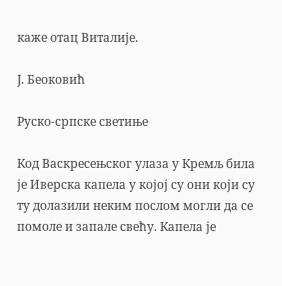каже отац Виталије.

Ј. Беоковић

Руско-српске светиње

Код Васкресењског улаза у Кремљ била је Иверска капела у којој су они који су ту долазили неким послом могли да се помоле и запале свећу. Капела је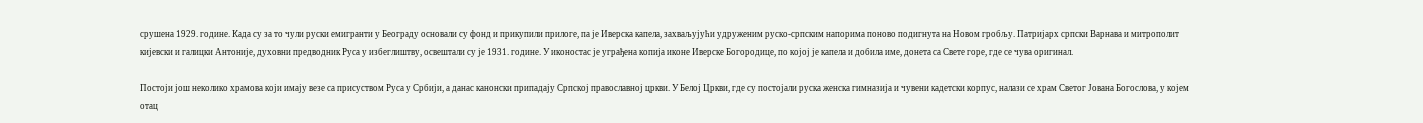срушена 1929. године. Када су за то чули руски емигранти у Београду основали су фонд и прикупили прилоге, па је Иверска капела, захваљујући удруженим руско-српским напорима поново подигнута на Новом гробљу. Патријарх српски Варнава и митрополит кијевски и галицки Антоније, духовни предводник Руса у избеглиштву, освештали су је 1931. године. У иконостас је уграђена копија иконе Иверске Богородице, по којој је капела и добила име, донета са Свете горе, где се чува оригинал.

Постоји још неколико храмова који имају везе са присуством Руса у Србији, а данас канонски припадају Српској православној цркви. У Белој Цркви, где су постојали руска женска гимназија и чувени кадетски корпус, налази се храм Светог Јована Богослова, у којем отац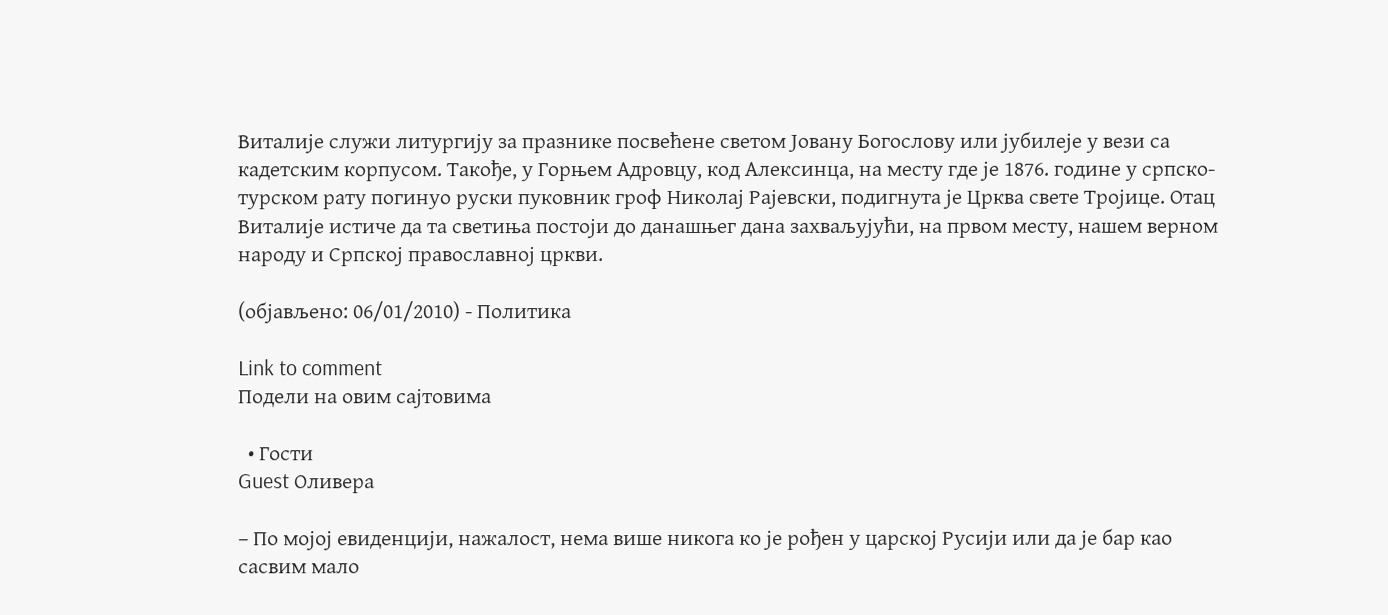Виталије служи литургију за празнике посвећене светом Јовану Богослову или јубилеје у вези са кадетским корпусом. Такође, у Горњем Адровцу, код Алексинца, на месту где је 1876. године у српско-турском рату погинуо руски пуковник гроф Николај Рајевски, подигнута је Црква свете Тројице. Отац Виталије истиче да та светиња постоји до данашњег дана захваљујући, на првом месту, нашем верном народу и Српској православној цркви.

(објављено: 06/01/2010) - Политика

Link to comment
Подели на овим сајтовима

  • Гости
Guest Оливера

– По мојој евиденцији, нажалост, нема више никога ко је рођен у царској Русији или да је бар као сасвим мало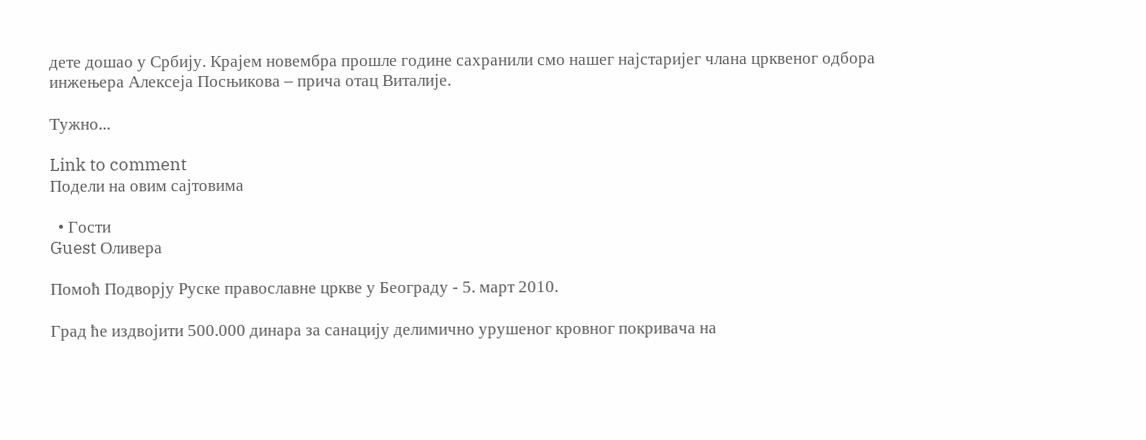дете дошао у Србију. Крајем новембра прошле године сахранили смо нашег најстаријег члана црквеног одбора инжењера Алексеја Посњикова – прича отац Виталије.

Тужно...

Link to comment
Подели на овим сајтовима

  • Гости
Guest Оливера

Помоћ Подворју Руске православне цркве у Београду - 5. март 2010.

Град ће издвојити 500.000 динара за санацију делимично урушеног кровног покривача на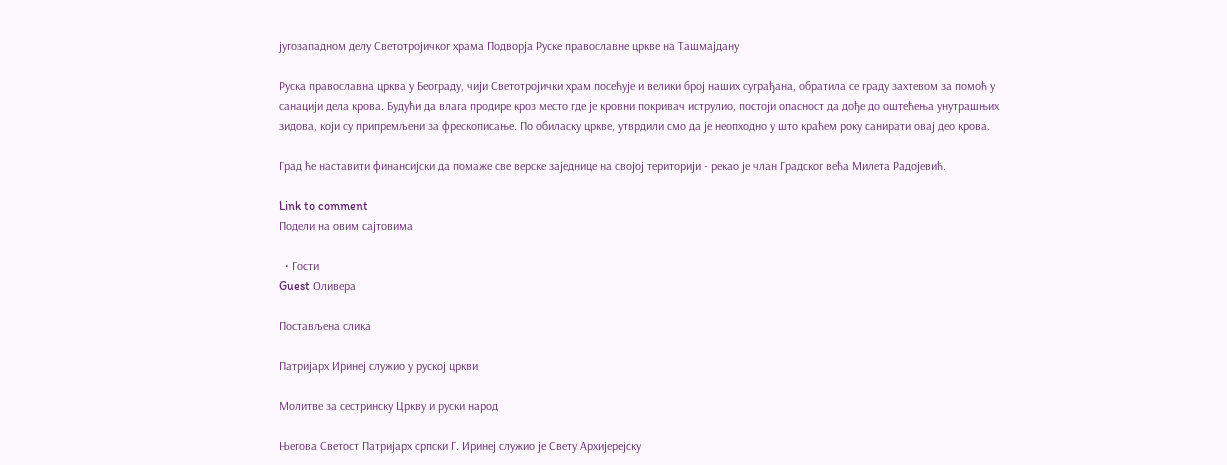југозападном делу Светотројичког храма Подворја Руске православне цркве на Ташмајдану

Руска православна црква у Београду, чији Светотројички храм посећује и велики број наших суграђана, обратила се граду захтевом за помоћ у санацији дела крова. Будући да влага продире кроз место где је кровни покривач иструлио, постоји опасност да дође до оштећења унутрашњих зидова, који су припремљени за фрескописање. По обиласку цркве, утврдили смо да је неопходно у што краћем року санирати овај део крова.

Град ће наставити финансијски да помаже све верске заједнице на својој територији - рекао је члан Градског већа Милета Радојевић.

Link to comment
Подели на овим сајтовима

  • Гости
Guest Оливера

Постављена слика

Патријарх Иринеј служио у руској цркви

Молитве за сестринску Цркву и руски народ

Његова Светост Патријарх српски Г. Иринеј служио је Свету Архијерејску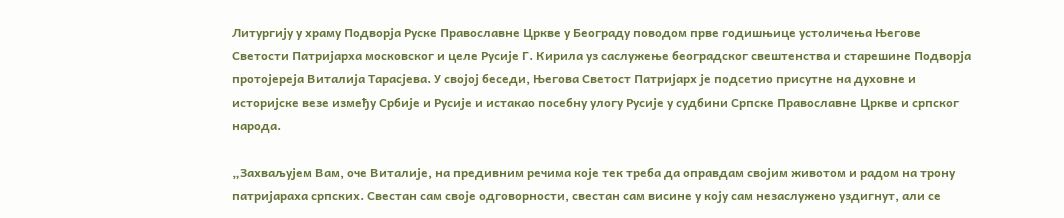Литургију у храму Подворја Руске Православне Цркве у Београду поводом прве годишњице устоличења Његове Светости Патријарха московског и целе Русије Г. Кирила уз саслужење београдског свештенства и старешине Подворја протојереја Виталија Тарасјева. У својој беседи, Његова Светост Патријарх је подсетио присутне на духовне и историјске везе између Србије и Русије и истакао посебну улогу Русије у судбини Српске Православне Цркве и српског народа.

„Захваљујем Вам, оче Виталије, на предивним речима које тек треба да оправдам својим животом и радом на трону патријараха српских. Свестан сам своје одговорности, свестан сам висине у коју сам незаслужено уздигнут, али се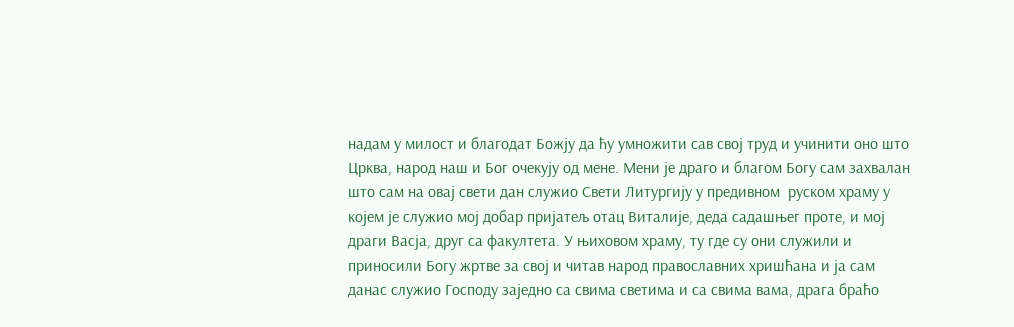надам у милост и благодат Божју да ћу умножити сав свој труд и учинити оно што Црква, народ наш и Бог очекују од мене. Мени је драго и благом Богу сам захвалан што сам на овај свети дан служио Свети Литургију у предивном  руском храму у којем је служио мој добар пријатељ отац Виталије, деда садашњег проте, и мој драги Васја, друг са факултета. У њиховом храму, ту где су они служили и приносили Богу жртве за свој и читав народ православних хришћана и ја сам данас служио Господу заједно са свима светима и са свима вама, драга браћо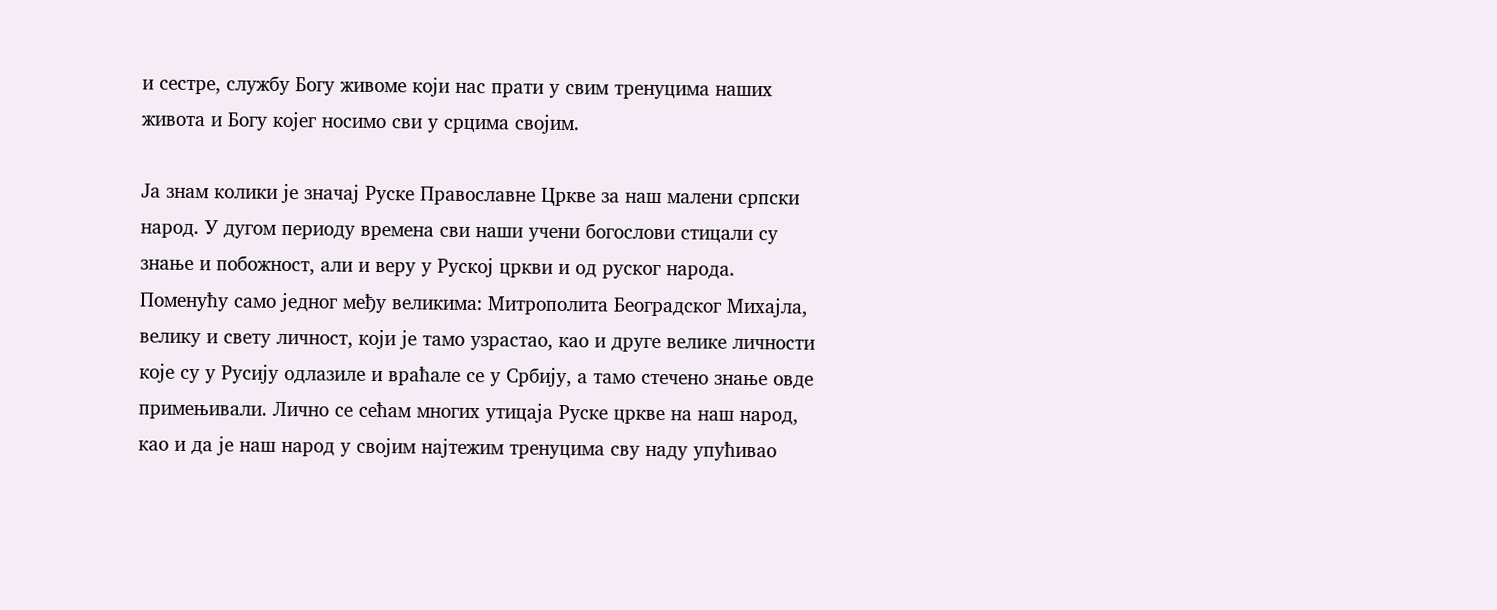и сестре, службу Богу живоме који нас прати у свим тренуцима наших живота и Богу којег носимо сви у срцима својим.

Ја знам колики је значај Руске Православне Цркве за наш малени српски народ. У дугом периоду времена сви наши учени богослови стицали су знање и побожност, али и веру у Руској цркви и од руског народа. Поменућу само једног међу великима: Митрополита Београдског Михајла, велику и свету личност, који је тамо узрастао, као и друге велике личности које су у Русију одлазиле и враћале се у Србију, а тамо стечено знање овде примењивали. Лично се сећам многих утицаја Руске цркве на наш народ, као и да је наш народ у својим најтежим тренуцима сву наду упућивао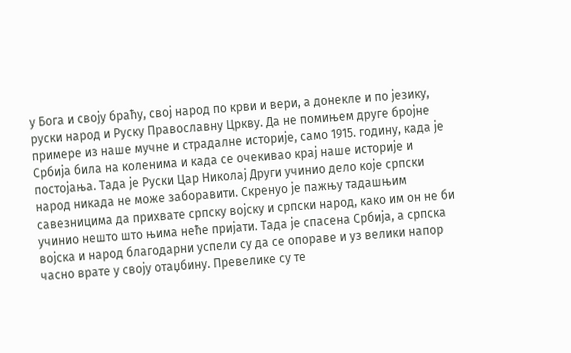у Бога и своју браћу, свој народ по крви и вери, а донекле и по језику, руски народ и Руску Православну Цркву. Да не помињем друге бројне примере из наше мучне и страдалне историје, само 1915. годину, када је Србија била на коленима и када се очекивао крај наше историје и постојања. Тада је Руски Цар Николај Други учинио дело које српски народ никада не може заборавити. Скренуо је пажњу тадашњим савезницима да прихвате српску војску и српски народ, како им он не би учинио нешто што њима неће пријати. Тада је спасена Србија, а српска војска и народ благодарни успели су да се опораве и уз велики напор часно врате у своју отаџбину. Превелике су те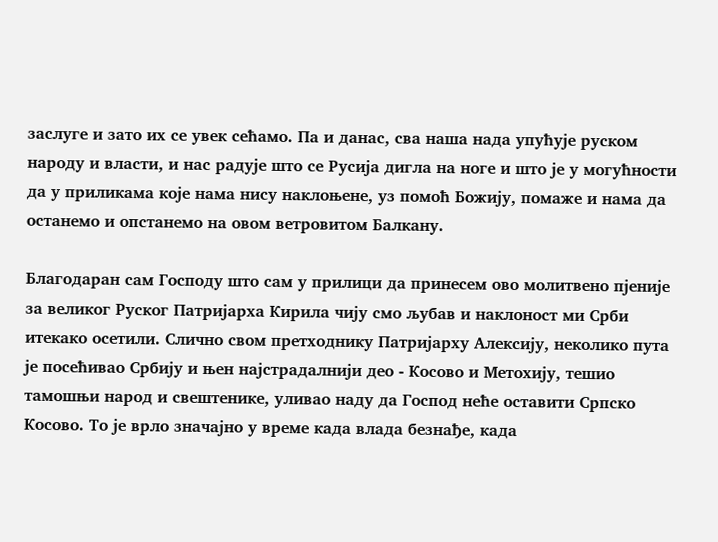заслуге и зато их се увек сећамо. Па и данас, сва наша нада упућује руском народу и власти, и нас радује што се Русија дигла на ноге и што је у могућности да у приликама које нама нису наклоњене, уз помоћ Божију, помаже и нама да останемо и опстанемо на овом ветровитом Балкану.

Благодаран сам Господу што сам у прилици да принесем ово молитвено пјеније за великог Руског Патријарха Кирила чију смо љубав и наклоност ми Срби итекако осетили. Слично свом претходнику Патријарху Алексију, неколико пута је посећивао Србију и њен најстрадалнији део - Косово и Метохију, тешио тамошњи народ и свештенике, уливао наду да Господ неће оставити Српско Косово. То је врло значајно у време када влада безнађе, када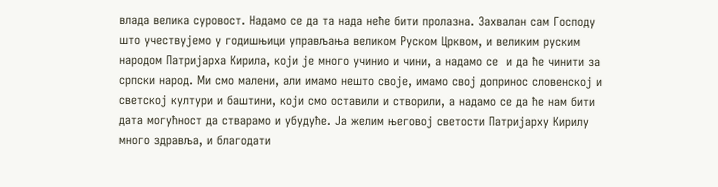влада велика суровост. Надамо се да та нада неће бити пролазна. Захвалан сам Господу што учествујемо у годишњици управљања великом Руском Црквом, и великим руским народом Патријарха Кирила, који је много учинио и чини, а надамо се  и да ће чинити за српски народ. Ми смо малени, али имамо нешто своје, имамо свој допринос словенској и светској култури и баштини, који смо оставили и створили, а надамо се да ће нам бити дата могућност да стварамо и убудуће. Ја желим његовој светости Патријарху Кирилу много здравља, и благодати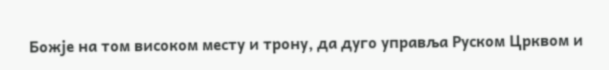Божје на том високом месту и трону, да дуго управља Руском Црквом и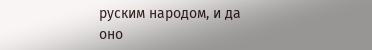руским народом, и да оно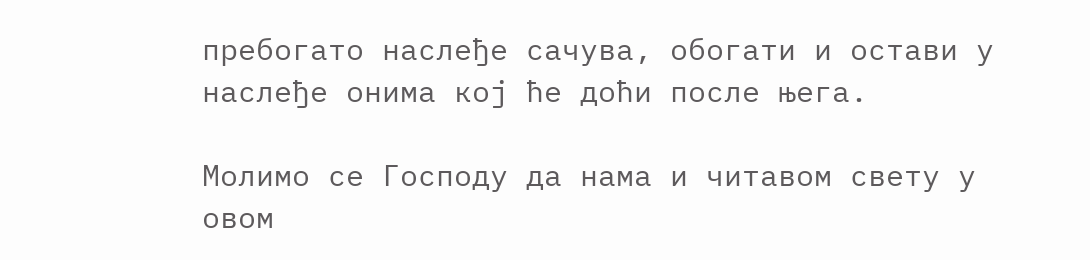пребогато наслеђе сачува, обогати и остави у наслеђе онима кој ће доћи после њега.

Молимо се Господу да нама и читавом свету у овом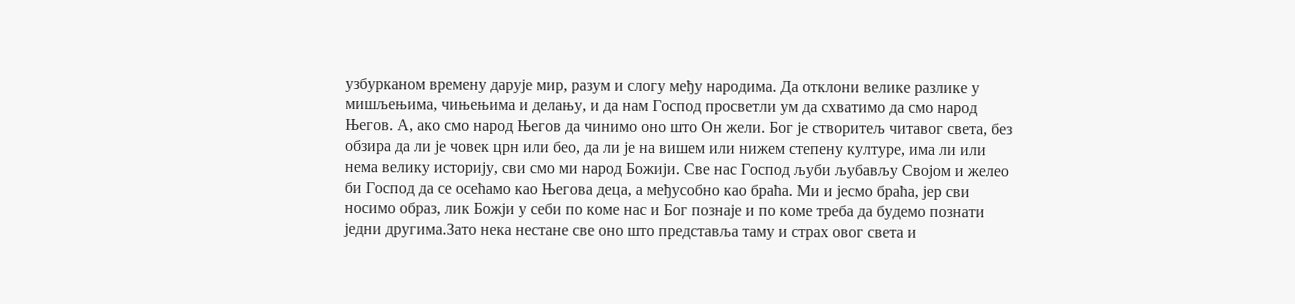узбурканом времену дарује мир, разум и слогу међу народима. Да отклони велике разлике у мишљењима, чињењима и делању, и да нам Господ просветли ум да схватимо да смо народ Његов. А, ако смо народ Његов да чинимо оно што Он жели. Бог је створитељ читавог света, без обзира да ли је човек црн или бео, да ли је на вишем или нижем степену културе, има ли или нема велику историју, сви смо ми народ Божији. Све нас Господ љуби љубављу Својом и желео би Господ да се осећамо као Његова деца, а међусобно као браћа. Ми и јесмо браћа, јер сви носимо образ, лик Божји у себи по коме нас и Бог познаје и по коме треба да будемо познати једни другима.Зато нека нестане све оно што представља таму и страх овог света и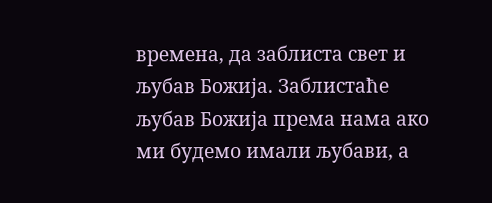времена, да заблиста свет и љубав Божија. Заблистаће љубав Божија према нама ако ми будемо имали љубави, а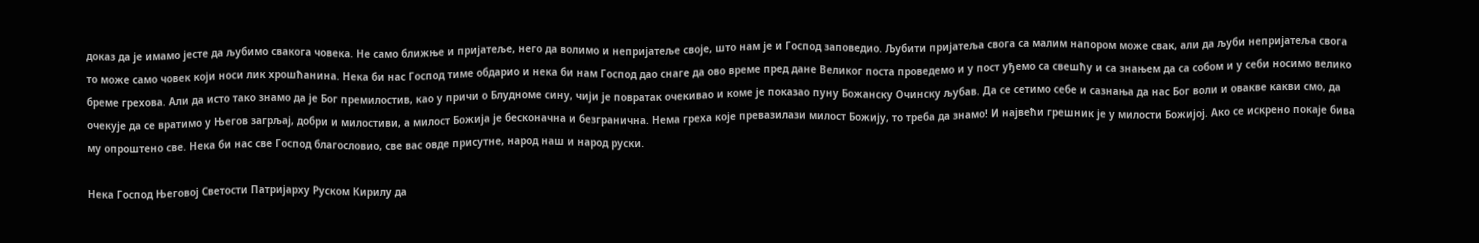доказ да је имамо јесте да љубимо свакога човека. Не само ближње и пријатеље, него да волимо и непријатеље своје, што нам је и Господ заповедио. Љубити пријатеља свога са малим напором може свак, али да љуби непријатеља свога то може само човек који носи лик хрошћанина. Нека би нас Господ тиме обдарио и нека би нам Господ дао снаге да ово време пред дане Великог поста проведемо и у пост уђемо са свешћу и са знањем да са собом и у себи носимо велико бреме грехова. Али да исто тако знамо да је Бог премилостив, као у причи о Блудноме сину, чији је повратак очекивао и коме је показао пуну Божанску Очинску љубав. Да се сетимо себе и сазнања да нас Бог воли и овакве какви смо, да очекује да се вратимо у Његов загрљај, добри и милостиви, а милост Божија је бесконачна и безгранична. Нема греха које превазилази милост Божију, то треба да знамо! И највећи грешник је у милости Божијој. Ако се искрено покаје бива му опроштено све. Нека би нас све Господ благословио, све вас овде присутне, народ наш и народ руски.

Нека Господ Његовој Светости Патријарху Руском Кирилу да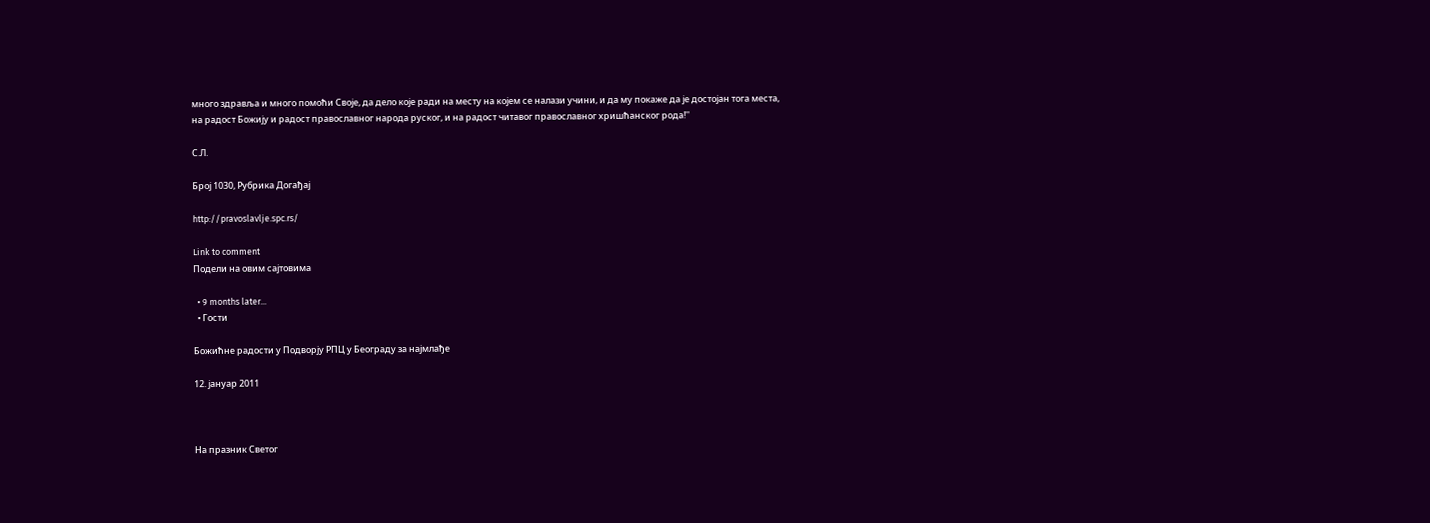много здравља и много помоћи Своје, да дело које ради на месту на којем се налази учини, и да му покаже да је достојан тога места, на радост Божију и радост православног народа руског, и на радост читавог православног хришћанског рода!''

С.Л.

Број 1030, Рубрика Догађај

http://pravoslavlje.spc.rs/

Link to comment
Подели на овим сајтовима

  • 9 months later...
  • Гости

Божићне радости у Подворју РПЦ у Београду за најмлађе

12. јануар 2011



На празник Светог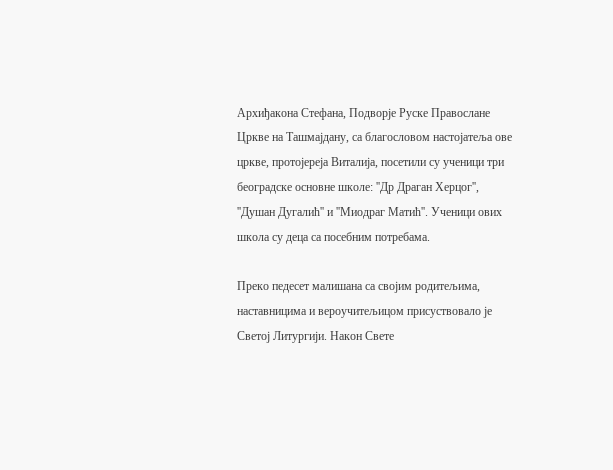Архиђакона Стефана, Подворје Руске Правослане Цркве на Ташмајдану, са благословом настојатеља ове цркве, протојереја Виталија, посетили су ученици три београдске основне школе: ''Др Драган Херцог'', ''Душан Дугалић'' и ''Миодраг Матић''. Ученици ових школа су деца са посебним потребама.

Преко педесет малишана са својим родитељима, наставницима и вероучитељицом присуствовало је Светој Литургији. Након Свете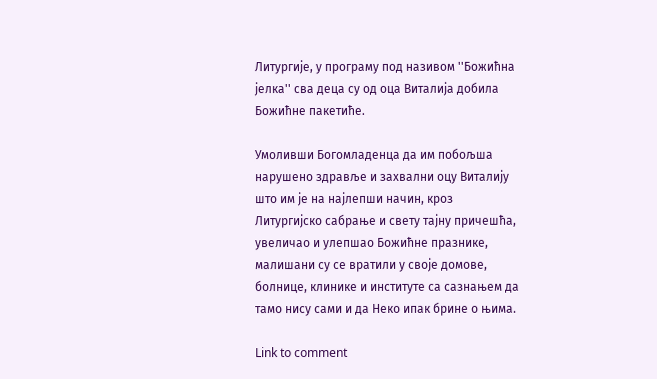Литургије, у програму под називом ''Божићна јелка'' сва деца су од оца Виталија добила Божићне пакетиће.

Умоливши Богомладенца да им побољша нарушено здравље и захвални оцу Виталију што им је на најлепши начин, кроз Литургијско сабрање и свету тајну причешћа, увеличао и улепшао Божићне празнике, малишани су се вратили у своје домове, болнице, клинике и институте са сазнањем да тамо нису сами и да Неко ипак брине о њима.

Link to comment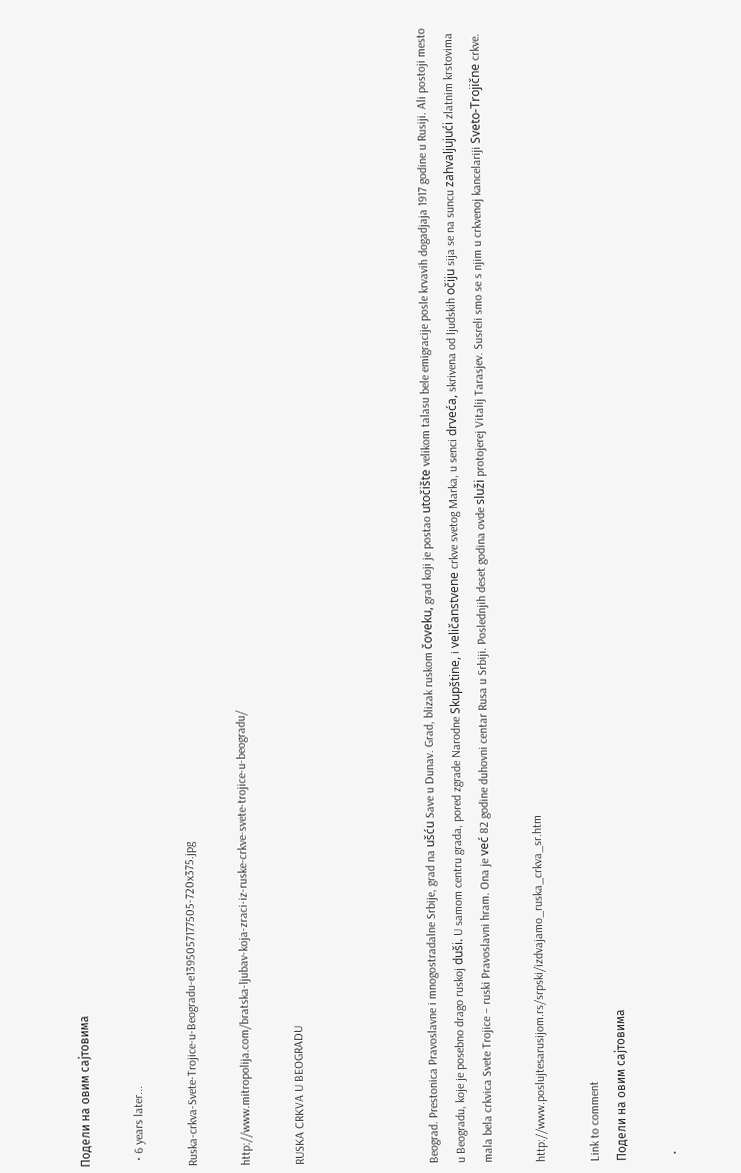Подели на овим сајтовима

  • 6 years later...

Ruska-crkva-Svete-Trojice-u-Beogradu-e1395057177505-720x375.jpg

http://www.mitropolija.com/bratska-ljubav-koja-zraci-iz-ruske-crkve-svete-trojice-u-beogradu/

RUSKA CRKVA U BEOGRADU




Beograd. Prestonica Pravoslavne i mnogostradalne Srbije, grad na ušću Save u Dunav. Grad, blizak ruskom čoveku, grad koji je postao utočište velikom talasu bele emigracije posle krvavih dogadjaja 1917 godine u Rusiji. Ali postoji mesto u Beogradu, koje je posebno drago ruskoj duši. U samom centru grada, pored zgrade Narodne Skupštine, i veličanstvene crkve svetog Marka, u senci drveća, skrivena od ljudskih očiju sija se na suncu zahvaljujući zlatnim krstovima mala bela crkvica Svete Trojice – ruski Pravoslavni hram. Ona je već 82 godine duhovni centar Rusa u Srbiji. Poslednjih deset godina ovde služi protojerej Vitalij Tarasjev. Susreli smo se s njim u crkvenoj kancelariji Sveto-Trojične crkve.

http://www.poslujtesarusijom.rs/srpski/izdvajamo_ruska_crkva_sr.htm

Link to comment
Подели на овим сајтовима

  •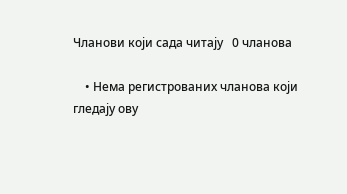Чланови који сада читају   0 чланова

    • Нема регистрованих чланова који гледају ову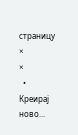страницу
×
×
  • Креирај ново...